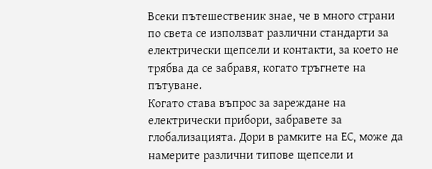Всеки пътешественик знае, че в много страни по света се използват различни стандарти за електрически щепсели и контакти, за което не трябва да се забравя, когато тръгнете на пътуване.
Когато става въпрос за зареждане на електрически прибори, забравете за глобализацията. Дори в рамките на ЕС, може да намерите различни типове щепсели и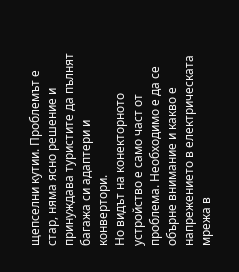щепселни кутии. Проблемът е стар, няма ясно решение и принуждава туристите да пълнят багажа си адаптери и конвертори.
Но видът на конекторното устройство е само част от проблема. Необходимо е да се обърне внимание и какво е напрежението в електрическата мрежа в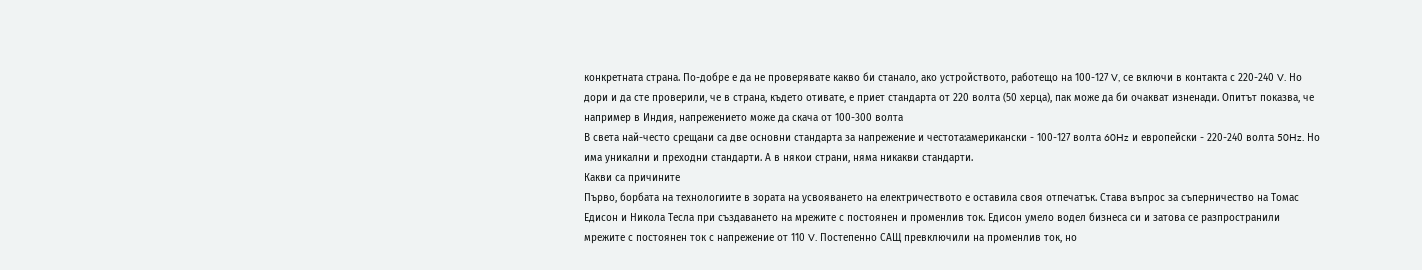конкретната страна. По-добре е да не проверявате какво би станало, ако устройството, работещо на 100-127 V, се включи в контакта с 220-240 V. Но дори и да сте проверили, че в страна, където отивате, е приет стандарта от 220 волта (50 херца), пак може да би очакват изненади. Опитът показва, че например в Индия, напрежението може да скача от 100-300 волта
В света най-често срещани са две основни стандарта за напрежение и честота:американски - 100-127 волта 60Hz и европейски - 220-240 волта 50Hz. Но има уникални и преходни стандарти. А в някои страни, няма никакви стандарти.
Какви са причините
Първо, борбата на технологиите в зората на усвояването на електричеството е оставила своя отпечатък. Става въпрос за съперничество на Томас Едисон и Никола Тесла при създаването на мрежите с постоянен и променлив ток. Едисон умело водел бизнеса си и затова се разпространили мрежите с постоянен ток с напрежение от 110 V. Постепенно САЩ превключили на променлив ток, но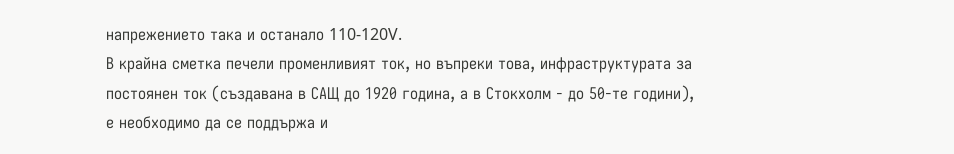напрежението така и останало 110-120V.
В крайна сметка печели променливият ток, но въпреки това, инфраструктурата за постоянен ток (създавана в САЩ до 1920 година, а в Стокхолм - до 50-те години), е необходимо да се поддържа и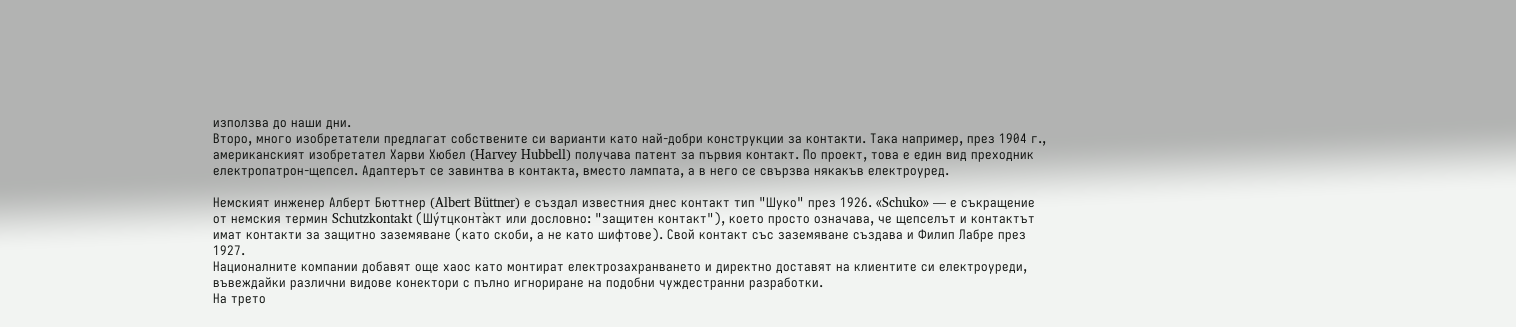използва до наши дни.
Второ, много изобретатели предлагат собствените си варианти като най-добри конструкции за контакти. Така например, през 1904 г., американският изобретател Харви Хюбел (Harvey Hubbell) получава патент за първия контакт. По проект, това е един вид преходник електропатрон-щепсел. Адаптерът се завинтва в контакта, вместо лампата, а в него се свързва някакъв електроуред.

Немският инженер Алберт Бюттнер (Albert Büttner) е създал известния днес контакт тип "Шуко" през 1926. «Schuko» — е съкращение от немския термин Schutzkontakt (Шу́тцконта̀кт или дословно: "защитен контакт"), което просто означава, че щепселът и контактът имат контакти за защитно заземяване (като скоби, а не като шифтове). Свой контакт със заземяване създава и Филип Лабре през 1927.
Националните компании добавят още хаос като монтират електрозахранването и директно доставят на клиентите си електроуреди, въвеждайки различни видове конектори с пълно игнориране на подобни чуждестранни разработки.
На трето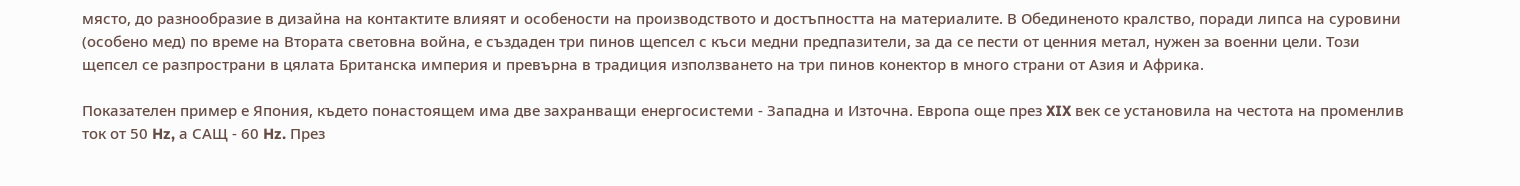място, до разнообразие в дизайна на контактите влияят и особености на производството и достъпността на материалите. В Обединеното кралство, поради липса на суровини (особено мед) по време на Втората световна война, е създаден три пинов щепсел с къси медни предпазители, за да се пести от ценния метал, нужен за военни цели. Този щепсел се разпространи в цялата Британска империя и превърна в традиция използването на три пинов конектор в много страни от Азия и Африка.

Показателен пример е Япония, където понастоящем има две захранващи енергосистеми - Западна и Източна. Европа още през XIX век се установила на честота на променлив ток от 50 Hz, а САЩ - 60 Hz. През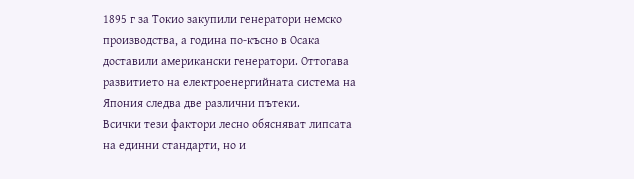1895 г за Токио закупили генератори немско производства, а година по-късно в Осака доставили американски генератори. Оттогава развитието на електроенергийната система на Япония следва две различни пътеки.
Всички тези фактори лесно обясняват липсата на единни стандарти, но и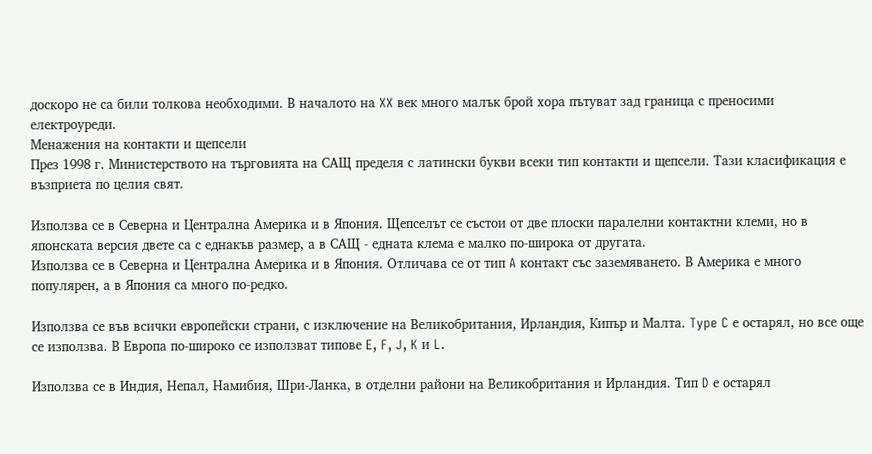доскоро не са били толкова необходими. В началото на XX век много малък брой хора пътуват зад граница с преносими електроуреди.
Менажения на контакти и щепсели
През 1998 г. Министерството на търговията на САЩ пределя с латински букви всеки тип контакти и щепсели. Тази класификация е възприета по целия свят.

Използва се в Северна и Централна Америка и в Япония. Щепселът се състои от две плоски паралелни контактни клеми, но в японската версия двете са с еднакъв размер, а в САЩ - едната клема е малко по-широка от другата.
Използва се в Северна и Централна Америка и в Япония. Отличава се от тип A контакт със заземяването. В Америка е много популярен, а в Япония са много по-редко.

Използва се във всички европейски страни, с изключение на Великобритания, Ирландия, Кипър и Малта. Type C е остарял, но все още се използва. В Европа по-широко се използват типове E, F, J, K и L.

Използва се в Индия, Непал, Намибия, Шри-Ланка, в отделни райони на Великобритания и Ирландия. Тип D е остарял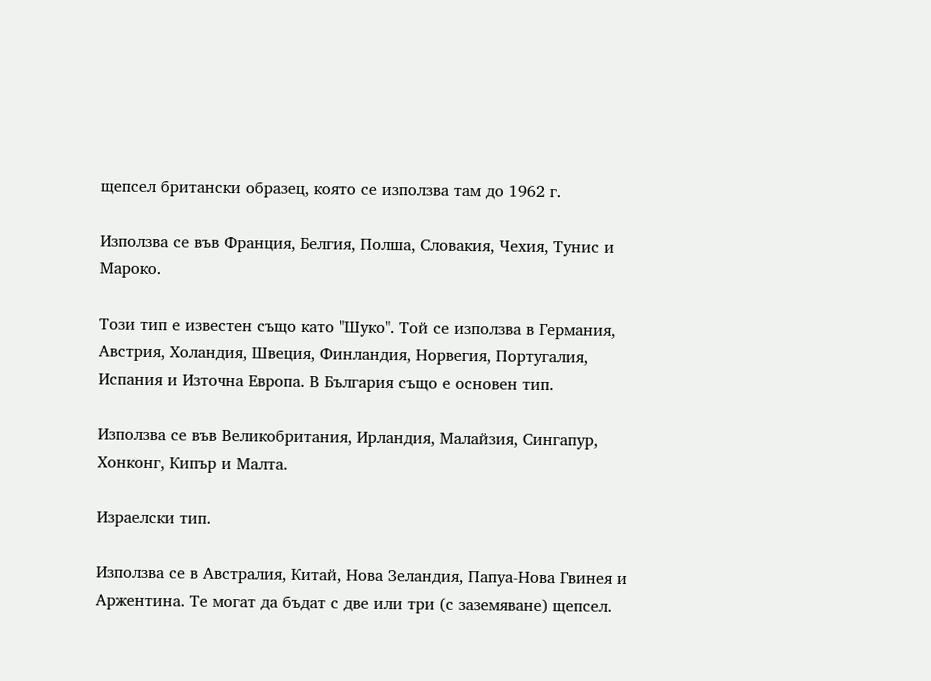щепсел британски образец, която се използва там до 1962 г.

Използва се във Франция, Белгия, Полша, Словакия, Чехия, Тунис и Мароко.

Този тип е известен също като "Шуко". Той се използва в Германия, Австрия, Холандия, Швеция, Финландия, Норвегия, Португалия, Испания и Източна Европа. В България също е основен тип.

Използва се във Великобритания, Ирландия, Малайзия, Сингапур, Хонконг, Кипър и Малта.

Израелски тип.

Използва се в Австралия, Китай, Нова Зеландия, Папуа-Нова Гвинея и Аржентина. Те могат да бъдат с две или три (с заземяване) щепсел.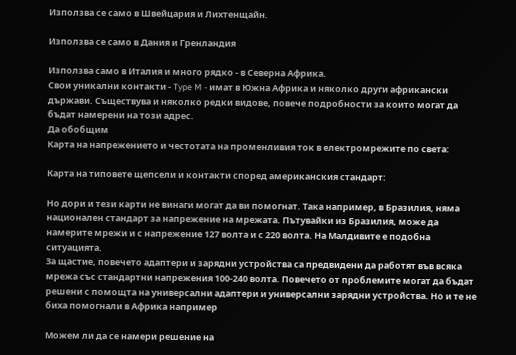Използва се само в Швейцария и Лихтенщайн.

Използва се само в Дания и Гренландия

Използва само в Италия и много рядко - в Северна Африка.
Свои уникални контакти - Type M - имат в Южна Африка и няколко други африкански държави. Съществува и няколко редки видове, повече подробности за които могат да бъдат намерени на този адрес.
Да обобщим
Карта на напрежението и честотата на променливия ток в електромрежите по света:

Карта на типовете щепсели и контакти според американския стандарт:

Но дори и тези карти не винаги могат да ви помогнат. Така например, в Бразилия, няма национален стандарт за напрежение на мрежата. Пътувайки из Бразилия, може да намерите мрежи и с напрежение 127 волта и с 220 волта. На Малдивите е подобна ситуацията.
За щастие, повечето адаптери и зарядни устройства са предвидени да работят във всяка мрежа със стандартни напрежения 100-240 волта. Повечето от проблемите могат да бъдат решени с помощта на универсални адаптери и универсални зарядни устройства. Но и те не биха помогнали в Африка например

Можем ли да се намери решение на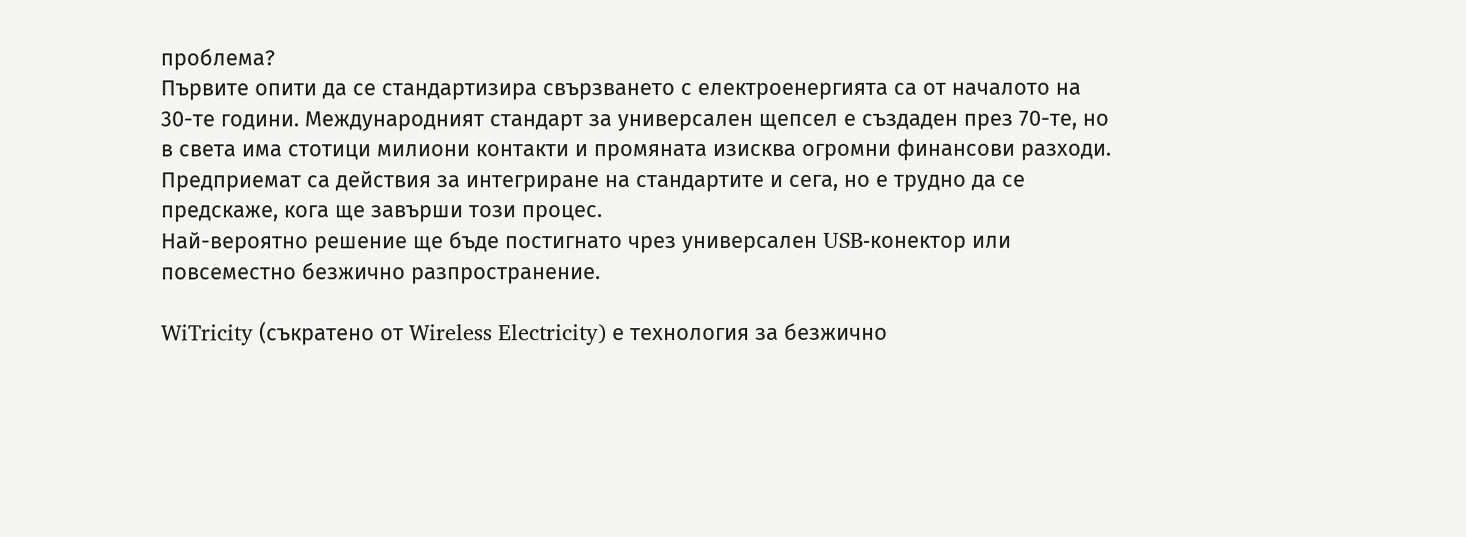проблема?
Първите опити да се стандартизира свързването с електроенергията са от началото на 30-те години. Международният стандарт за универсален щепсел е създаден през 70-те, но в света има стотици милиони контакти и промяната изисква огромни финансови разходи. Предприемат са действия за интегриране на стандартите и сега, но е трудно да се предскаже, кога ще завърши този процес.
Най-вероятно решение ще бъде постигнато чрез универсален USB-конектор или повсеместно безжично разпространение.

WiTricity (съкратено от Wireless Electricity) е технология за безжично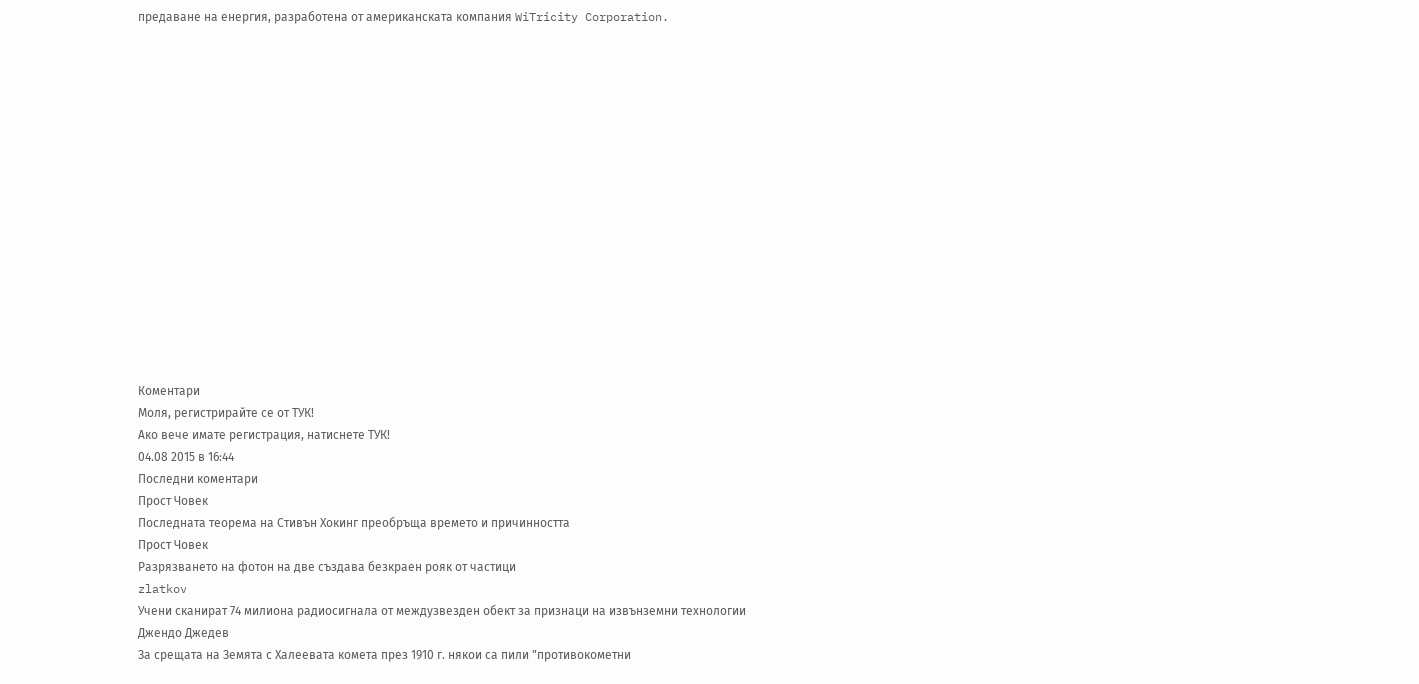предаване на енергия, разработена от американската компания WiTricity Corporation.
















Коментари
Моля, регистрирайте се от TУК!
Ако вече имате регистрация, натиснете ТУК!
04.08 2015 в 16:44
Последни коментари
Прост Човек
Последната теорема на Стивън Хокинг преобръща времето и причинността
Прост Човек
Разрязването на фотон на две създава безкраен рояк от частици
zlatkov
Учени сканират 74 милиона радиосигнала от междузвезден обект за признаци на извънземни технологии
Джендо Джедев
За срещата на Земята с Халеевата комета през 1910 г. някои са пили "противокометни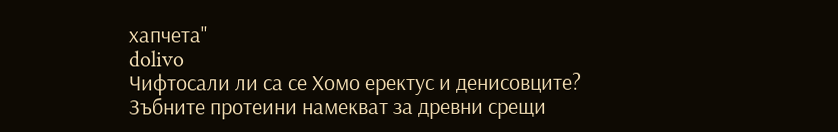хапчета"
dolivo
Чифтосали ли са се Хомо еректус и денисовците? Зъбните протеини намекват за древни срещи